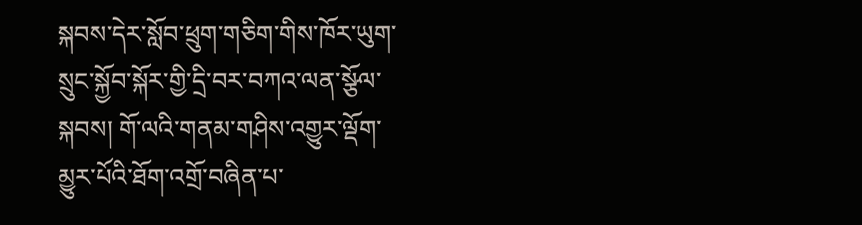སྐབས་དེར་སློབ་ཕྲུག་གཅིག་གིས་ཁོར་ཡུག་སྲུང་སྐྱོབ་སྐོར་གྱི་དྲི་བར་བཀའ་ལན་སྩོལ་སྐབས། གོ་ལའི་གནམ་གཤིས་འགྱུར་ལྡོག་མྱུར་པོའི་ཐོག་འགྲོ་བཞིན་པ་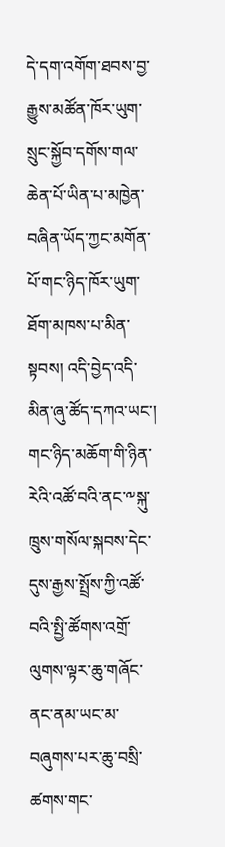དེ་དག་འགོག་ཐབས་བྱ་རྒྱུས་མཚོན་ཁོར་ཡུག་སྲུང་སྐྱོབ་དགོས་གལ་ཆེན་པོ་ཡིན་པ་མཁྱེན་བཞིན་ཡོད་ཀྱང་མགོན་པོ་གང་ཉིད་ཁོར་ཡུག་ཐོག་མཁས་པ་མིན་སྟབས། འདི་བྱེད་འདི་མིན་ཞུ་ཚོད་དཀའ་ཡང་། གང་ཉིད་མཆོག་གི་ཉིན་རེའི་འཚོ་བའི་ནང་༸སྐུ་ཁྲུས་གསོལ་སྐབས་དེང་དུས་རྒྱས་སྤྲོས་ཀྱི་འཚོ་བའི་སྤྱི་ཚོགས་འགྲོ་ལུགས་ལྟར་ཆུ་གཞོང་ནང་ནམ་ཡང་མ་བཞུགས་པར་ཆུ་བསྲི་ཚགས་གང་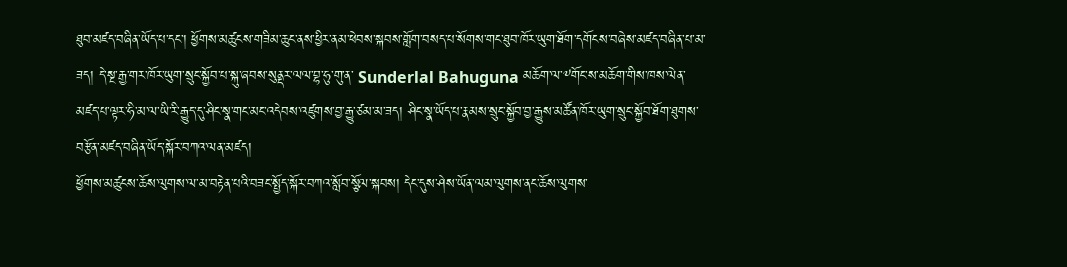ཐུབ་མཛད་བཞིན་ཡོད་པ་དང་། ཕྱོགས་མཚུངས་གཟིམ་ཆུང་ནས་ཕྱིར་ནམ་ཕེབས་སྐབས་གློག་བསད་པ་སོགས་གང་ཐུབ་ཁོར་ཡུག་ཐོག་དགོངས་བཞེས་མཛད་བཞིན་པ་མ་ཟད། དེ་སྔ་རྒྱ་གར་ཁོར་ཡུག་སྲུང་སྐྱོབ་པ་སྐུ་ཞབས་སུནྡར་ལལ་བྷ་ཧུ་གུ་ན་ Sunderlal Bahuguna མཆོག་ལ་༸གོང་ས་མཆོག་གིས་ཁས་ལེན་མཛད་པ་ལྟར་ཧི་མ་ལ་ཡི་རི་རྒྱུད་དུ་ཤིང་སྣ་གང་མང་འདེབས་འཛུགས་བྱ་རྒྱུ་ཙམ་མ་ཟད། ཤིང་སྣ་ཡོད་པ་རྣམས་སྲུང་སྐྱོབ་བྱ་རྒྱུས་མཚོན་ཁོར་ཡུག་སྲུང་སྐྱོབ་ཐོག་ཐུགས་བརྩོན་མཛད་བཞིན་ཡོད་སྐོར་བཀའ་ལན་མཛད།
ཕྱོགས་མཚུངས་ཆོས་ལུགས་ལ་མ་བརྟེན་པའི་བཟང་སྤྱོད་སྐོར་བཀའ་སློབ་སྩོལ་སྐབས། དེང་དུས་ཤེས་ཡོན་ལམ་ལུགས་ནང་ཆོས་ལུགས་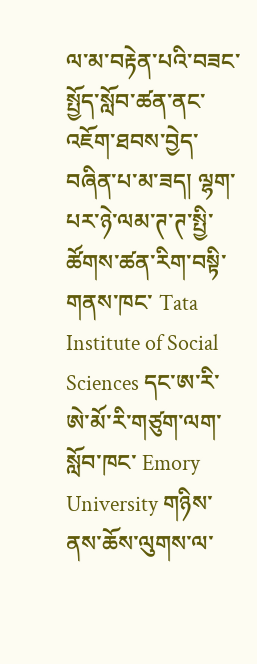ལ་མ་བརྟེན་པའི་བཟང་སྤྱོད་སློབ་ཚན་ནང་འཇོག་ཐབས་བྱེད་བཞིན་པ་མ་ཟད། ལྷག་པར་ཉེ་ལམ་ཊ་ཊ་སྤྱི་ཚོགས་ཚན་རིག་བསྟི་གནས་ཁང་ Tata Institute of Social Sciences དང་ཨ་རི་ཨེ་མོ་རི་གཙུག་ལག་སློབ་ཁང་ Emory University གཉིས་ནས་ཆོས་ལུགས་ལ་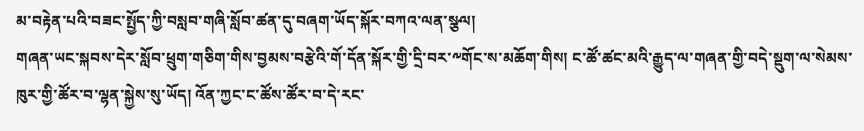མ་བརྟེན་པའི་བཟང་སྤྱོད་ཀྱི་བསླབ་གཞི་སློབ་ཚན་དུ་བཞག་ཡོད་སྐོར་བཀའ་ལན་སྩལ།
གཞན་ཡང་སྐབས་དེར་སློབ་ཕྲུག་གཅིག་གིས་བྱམས་བརྩེའི་གོ་དོན་སྐོར་གྱི་དྲི་བར་༸གོང་ས་མཆོག་གིས། ང་ཚོ་ཚང་མའི་རྒྱུད་ལ་གཞན་གྱི་བདེ་སྡུག་ལ་སེམས་ཁུར་གྱི་ཚོར་བ་ལྷན་སྐྱེས་སུ་ཡོད། འོན་ཀྱང་ང་ཚོས་ཚོར་བ་དེ་རང་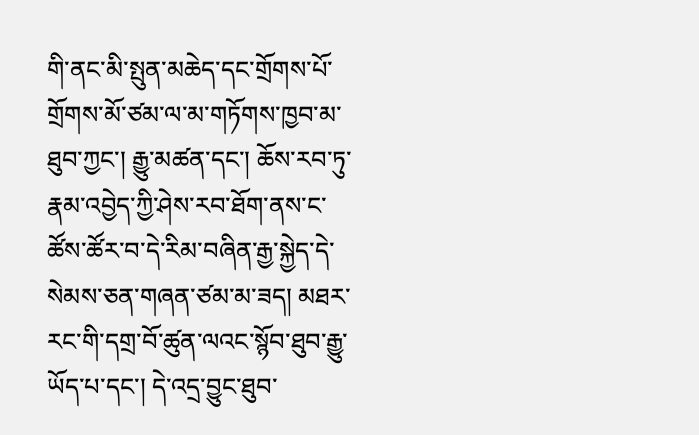གི་ནང་མི་སྤུན་མཆེད་དང་གྲོགས་པོ་གྲོགས་མོ་ཙམ་ལ་མ་གཏོགས་ཁྱབ་མ་ཐུབ་ཀྱང་། རྒྱུ་མཚན་དང་། ཆོས་རབ་ཏུ་རྣམ་འབྱེད་ཀྱི་ཤེས་རབ་ཐོག་ནས་ང་ཚོས་ཚོར་བ་དེ་རིམ་བཞིན་རྒྱ་སྐྱེད་དེ་སེམས་ཅན་གཞན་ཙམ་མ་ཟད། མཐར་རང་གི་དགྲ་བོ་ཚུན་ལའང་སྙོབ་ཐུབ་རྒྱུ་ཡོད་པ་དང་། དེ་འདྲ་བྱུང་ཐུབ་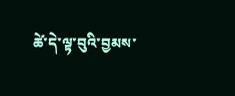ཚེ་དེ་ལྟ་བུའི་བྱམས་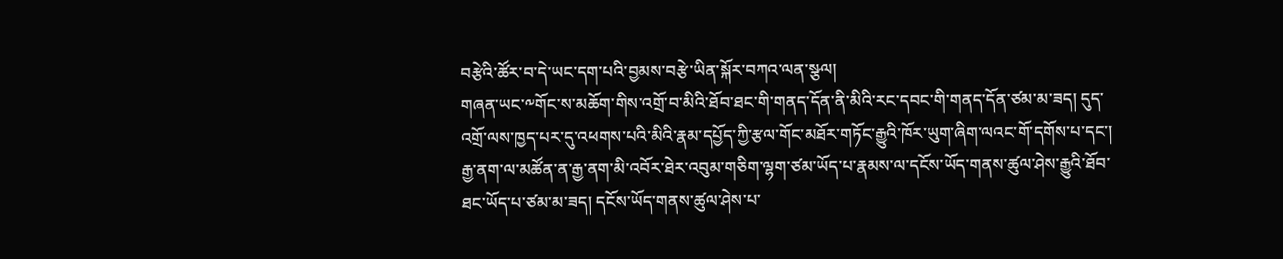བརྩེའི་ཚོར་བ་དེ་ཡང་དག་པའི་བྱམས་བརྩེ་ཡིན་སྐོར་བཀའ་ལན་སྩལ།
གཞན་ཡང་༸གོང་ས་མཆོག་གིས་འགྲོ་བ་མིའི་ཐོབ་ཐང་གི་གནད་དོན་ནི་མིའི་རང་དབང་གི་གནད་དོན་ཙམ་མ་ཟད། དུད་འགྲོ་ལས་ཁྱད་པར་དུ་འཕགས་པའི་མིའི་རྣམ་དཔྱོད་ཀྱི་རྩལ་གོང་མཐོར་གཏོང་རྒྱུའི་ཁོར་ཡུག་ཞིག་ལའང་གོ་དགོས་པ་དང་། རྒྱ་ནག་ལ་མཚོན་ན་རྒྱ་ནག་མི་འབོར་ཐེར་འབུམ་གཅིག་ལྷག་ཙམ་ཡོད་པ་རྣམས་ལ་དངོས་ཡོད་གནས་ཚུལ་ཤེས་རྒྱུའི་ཐོབ་ཐང་ཡོད་པ་ཙམ་མ་ཟད། དངོས་ཡོད་གནས་ཚུལ་ཤེས་པ་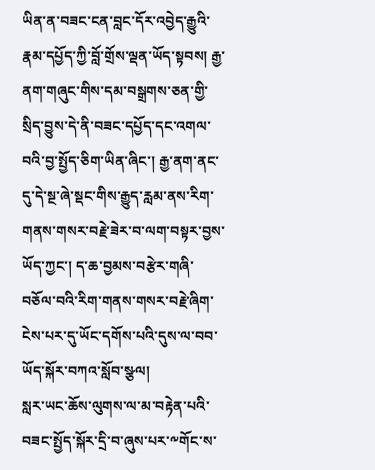ཡིན་ན་བཟང་ངན་བླང་དོར་འབྱེད་རྒྱུའི་རྣམ་དཔྱོད་ཀྱི་བློ་གྲོས་ལྡན་ཡོད་སྟབས། རྒྱ་ནག་གཞུང་གིས་དམ་བསྒྲགས་ཅན་གྱི་སྲིད་བྱུས་དེ་ནི་བཟང་དཔྱོད་དང་འགལ་བའི་བྱ་སྤྱོད་ཅིག་ཡིན་ཞིང་། རྒྱ་ནག་ནང་དུ་དེ་སྔ་ཞེ་སྡང་གིས་རྒྱུད་རླམ་ནས་རིག་གནས་གསར་བརྗེ་ཟེར་བ་ལག་བསྟར་བྱས་ཡོད་ཀྱང་། ད་ཆ་བྱམས་བརྩེར་གཞི་བཅོལ་བའི་རིག་གནས་གསར་བརྗེ་ཞིག་ངེས་པར་དུ་ཡོང་དགོས་པའི་དུས་ལ་བབ་ཡོད་སྐོར་བཀའ་སློབ་སྩལ།
སླར་ཡང་ཆོས་ལུགས་ལ་མ་བརྟེན་པའི་བཟང་སྤྱོད་སྐོར་དྲི་བ་ཞུས་པར་༸གོང་ས་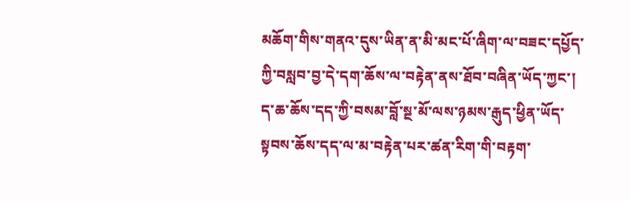མཆོག་གིས་གནའ་དུས་ཡིན་ན་མི་མང་པོ་ཞིག་ལ་བཟང་དཔྱོད་ཀྱི་བསླབ་བྱ་དེ་དག་ཆོས་ལ་བརྟེན་ནས་ཐོབ་བཞིན་ཡོད་ཀྱང་། ད་ཆ་ཆོས་དད་ཀྱི་བསམ་བློ་སྔ་མོ་ལས་ཉམས་རྒུད་ཕྱིན་ཡོད་སྟབས་ཆོས་དད་ལ་མ་བརྟེན་པར་ཚན་རིག་གི་བརྟག་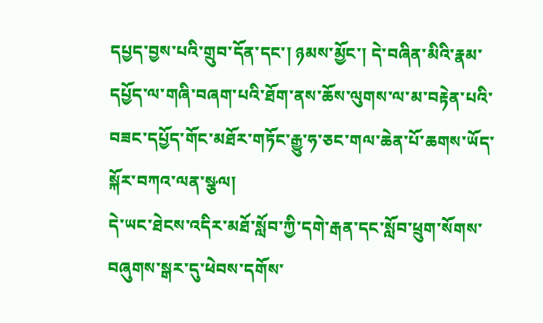དཔྱད་བྱས་པའི་གྲུབ་དོན་དང་། ཉམས་མྱོང་། དེ་བཞིན་མིའི་རྣམ་དཔྱོད་ལ་གཞི་བཞག་པའི་ཐོག་ནས་ཆོས་ལུགས་ལ་མ་བརྟེན་པའི་བཟང་དཔྱོད་གོང་མཐོར་གཏོང་རྒྱུ་ཧ་ཅང་གལ་ཆེན་པོ་ཆགས་ཡོད་སྐོར་བཀའ་ལན་སྩལ།
དེ་ཡང་ཐེངས་འདིར་མཐོ་སློབ་ཀྱི་དགེ་རྒན་དང་སློབ་ཕྲུག་སོགས་བཞུགས་སྒར་དུ་ཕེབས་དགོས་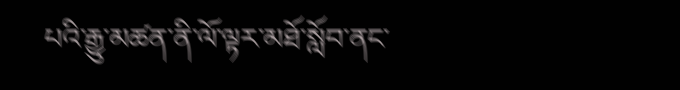པའི་རྒྱུ་མཚན་ནི་ལོ་ལྟར་མཐོ་སློབ་ནང་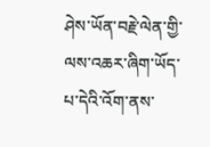ཤེས་ཡོན་བརྗེ་ལེན་གྱི་ལས་འཆར་ཞིག་ཡོད་པ་དེའི་འོག་ནས་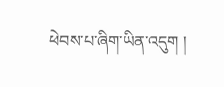ཕེབས་པ་ཞིག་ཡིན་འདུག །